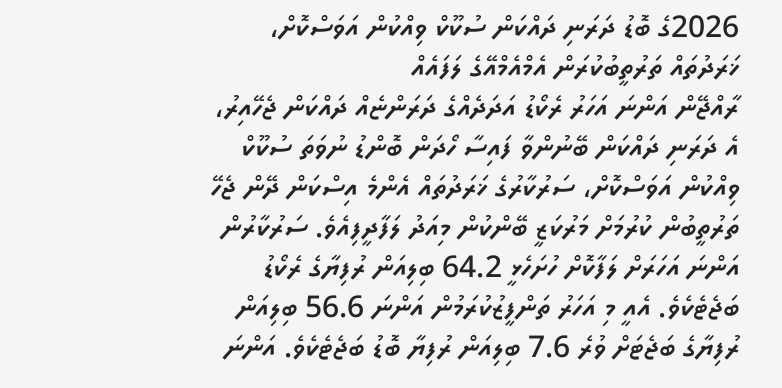2026ގެ ބޮޑު ދަރަނި ދައްކަން ސުކޫކް ވިއްކުން އަވަސްކޮށް، ޚަރަދުތައް ތަރުތީބުކުރަން އެމްއެމްއޭގެ ލަފައެއް
ރާއްޖޭން އަންނަ އަހަރު ރެކޯޑު އަދަދެއްގެ ދަރަންޏެއް ދައްކަން ޖެހޭއިރު، އެ ދަރަނި ދައްކަން ބޭނުންވާ ފައިސާ ހޯދަން ބޮންޑު ނުވަތަ ސުކޫކް ވިއްކުން އަވަސްކޮށް، ސަރުކާރުގެ ޚަރަދުތައް އެންމެ އިސްކަން ދޭން ޖެހޭ ތަރުތީބުން ކުރުމަށް މަރުކަޒީ ބޭންކުން މިއަދު ލަފާދީފިއެވެ. ސަރުކާރުން އަންނަ އަހަރަށް ލަފާކޮށް ހުށަހެޅީ 64.2 ބިލިއަން ރުފިޔާގެ ރެކޯޑު ބަޖެޓެކެވެ. އެއީ މި އަހަރު ތަންފީޒުކުރަމުން އަންނަ 56.6 ބިލިއަން ރުފިޔާގެ ބަޖެޓަށް ވުރެ 7.6 ބިލިއަން ރުފިޔާ ބޮޑު ބަޖެޓެކެވެ. އަންނަ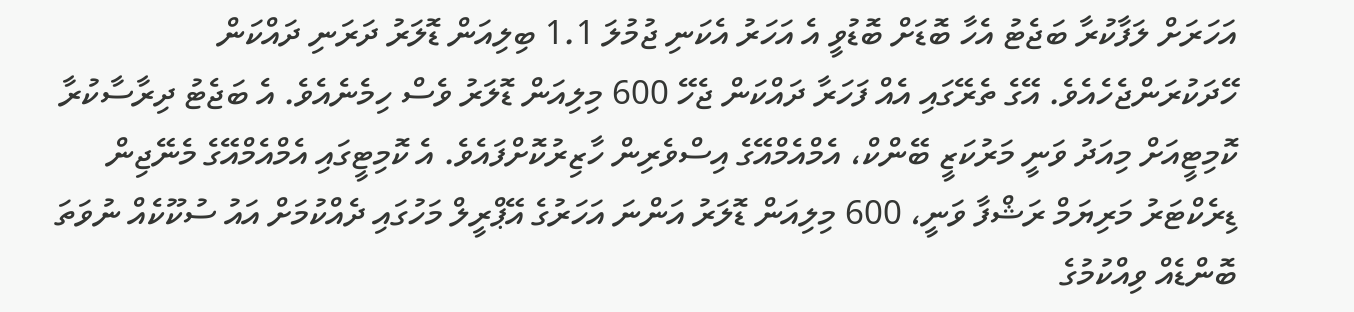އަހަރަށް ލަފާކުރާ ބަޖެޓު އެހާ ބޮޑަށް ބޮޑުވީ އެ އަހަރު އެކަނި ޖުމުލަ 1.1 ބިލިއަން ޑޮލަރު ދަރަނި ދައްކަން ހޭދަކުރަންޖެހެއެވެ. އޭގެ ތެރޭގައި އެއް ފަހަރާ ދައްކަން ޖެހޭ 600 މިލިއަން ޑޮލަރު ވެސް ހިމެނެއެވެ. އެ ބަޖެޓު ދިރާސާކުރާ ކޮމިޓީއަށް މިއަދު ވަނީ މަރުކަޒީ ބޭންކް، އެމްއެމްއޭގެ އިސްވެރިން ހާޒިރުކޮށްފައެވެ. އެ ކޮމިޓީގައި އެމްއެމްއޭގެ މެނޭޖިން ޑިރެކްޓަރު މަރިޔަމް ރަޝްފާ ވަނީ، 600 މިލިއަން ޑޮލަރު އަންނަ އަހަރުގެ އޭޕްރީލް މަހުގައި ދެއްކުމަށް އައު ސުކޫކެއް ނުވަތަ ބޮންޑެއް ވިއްކުމުގެ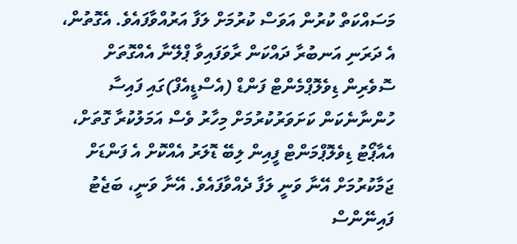މަސައްކަތް ކުރުން އަވަސް ކުރުމަށް ލަފާ އަރުއްވާފައެވެ. އެގޮތުން، އެ ދަރަނި އަނބުރާ ދައްކަން ރާވަފައިވާ ޕްލޭނާ އެއްގޮތަށް ސޮވެރިން ޑިވެލޮޕްމެންޓް ފަންޑް (އެސްޑީއެފް)ގައި ފައިސާ ހުންނާނެކަން ކަށަވަރުކުރުމަށް މިހާރު ވެސް އަމަލުކުރާ ގޮތަށް، އެއާޕޯޓު ޑިވެލޮޕްމަންޓް ފީއިން ލިބޭ ޑޮލަރު އެއްކޮށް އެ ފަންޑަށް ޖަމާކުރުމަށް އޭނާ ވަނީ ލަފާ ދެއްވާފައެވެ. އޭނާ ވަނީ، ބަޖެޓު ފައިނޭންސް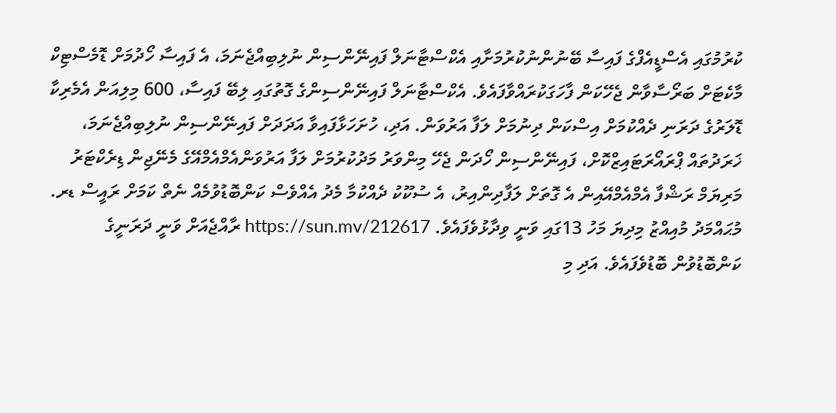ކުރުމުގައި އެސްޑީއެފްގެ ފައިސާ ބޭނުންނުކުރުމަށާއި އެކްސްޓާނަލް ފައިނޭންސިން ނުލިބިއްޖެނަމަ، އެ ފައިސާ ހޯދުމަށް ޑޮމެސްޓިކް މާކެޓަށް ބަރޯސާވާން ޖެހޭކަން ފާހަގަކުރައްވާފައެވެ. އެކްސްޓާނަލް ފައިނޭންސިންގެ ގޮތުގައި ލިބޭ ފައިސާ، 600 މިލިއަން އެމެރިކާ ޑޮލަރުގެ ދަރަނި ދެއްކުމަށް އިސްކަން ދިނުމަށް ލަފާ އަރުވަން. އަދި، ހުށަހަޅާފައިވާ އަދަދަށް ފައިނޭންސިން ނުލިބިއްޖެނަމަ، ޚަރަދުތައް ޕްރައޯރަޓައިޒްކޮށް، ފައިނޭންސިން ހޯދަން ޖެހޭ މިންވަރު މަދުކުރުމަށް ލަފާ އަރުވަންއެމްއެމްއޭގެ މެނޭޖިން ޑިރެކްޓަރު މަރިޔަމް ރަޝްފާ އެމްއެމްއޭއިން އެ ގޮތަށް ލަފާދިންއިރު، އެ ސުކޫކު ދެއްކުމާ މެދު އެއްވެސް ކަންބޮޑުވުމެއް ނެތް ކަމަށް ރައީސް ޑރ. މުޙައްމަދު މުއިއްޒު މިދިޔަ މަހު 13ގައި ވަނީ ވިދާޅުވެފައެވެ. https://sun.mv/212617 ރާއްޖެއަށް ވަނީ ދަރަނީގެ ކަންބޮޑުވުން ބޮޑުވެފައެވެ. އަދި މި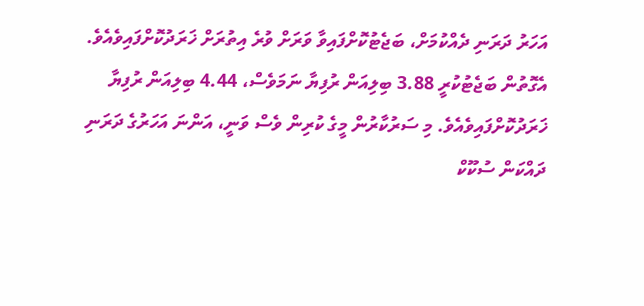އަހަރު ދަރަނި ދެއްކުމަށް، ބަޖެޓުކޮށްފައިވާ ވަރަށް ވުރެ އިތުރަށް ޚަރަދުކޮށްފައިވެއެވެ. އެގޮތުން ބަޖެޓުކުރީ 3.88 ބިލިއަން ރުފިޔާ ނަމަވެސް، 4.44 ބިލިއަން ރުފިޔާ ޚަރަދުކޮށްފައިވެއެވެ. މި ސަރުކާރުން މީގެ ކުރިން ވެސް ވަނީ، އަންނަ އަހަރުގެ ދަރަނި ދައްކަން ސުކޫކް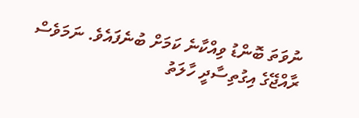ނުވަތަ ބޮންޑު ވިއްކާނެ ކަމަށް ބުނެފައެވެ. ނަމަވެސް ރާއްޖޭގެ އިގުތިސާދީ ހާލަތު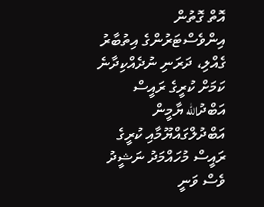އޮތް ގޮތުން އިންވެސްޓަރުންގެ އިތުބާރު ގެއްލި، ދަރަނި ނުދެއްކިދާނެ ކަމަށް ކުރީގެ ރައީސް އަބްދުالله ޔާމީން އަބްދުލްގައްޔޫމާއި ކުރީގެ ރައީސް މުހައްމަދު ނަޝީދު ވެސް ވަނީ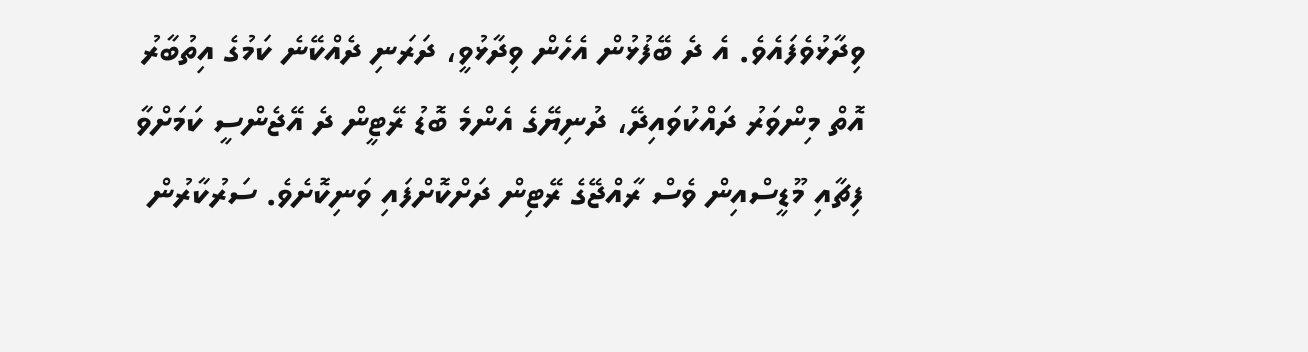ވިދާޅުވެފައެވެ. އެ ދެ ބޭފުޅުން އެހެން ވިދާޅުވީ، ދަރަނި ދެއްކޭނެ ކަމުގެ އިތުބާރު އޮތް މިންވަރު ދައްކުވައިދޭ، ދުނިޔޭގެ އެންމެ ބޮޑު ރޭޓީން ދެ އޭޖެންސީ ކަމަށްވާ ފިޗާއި މޫޑީސްއިން ވެސް ރާއްޖޭގެ ރޭޓިން ދަށްކޮށްފައި ވަނިކޮށެވެ. ސަރުކާރުން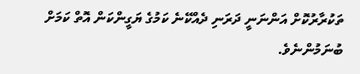ތަކުރާރުކޮށް އަންނަނީ ދަރަނި ދެއްކޭނެ ކަމުގެ ޔަގީންކަން އޮތް ކަމަށް ބުނަމުންނެވެ.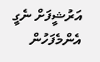އަރުޝީފަށް ނެގީ
އެންމެފަހުން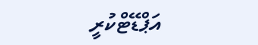އަޕްޑޭޓްކުރީ